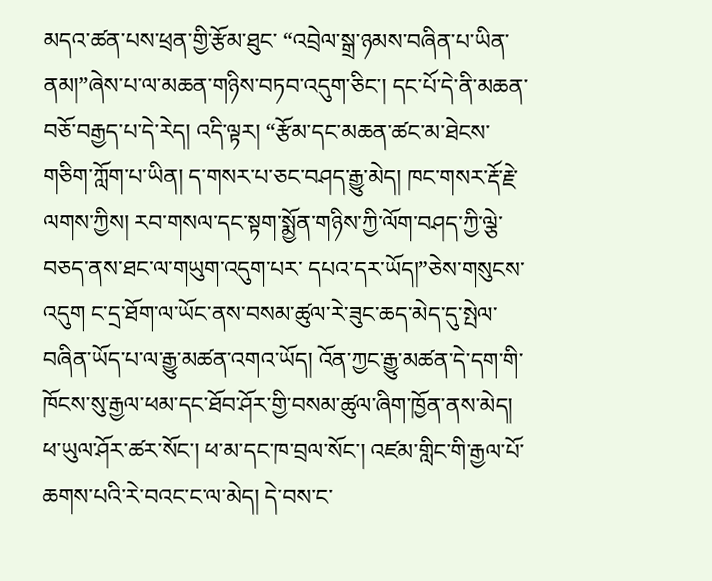མདའ་ཚན་པས་ཕྲན་གྱི་རྩོམ་ཐུང་ “འབྲེལ་སྒྲ་ཉམས་བཞིན་པ་ཡིན་ནམ།”ཞེས་པ་ལ་མཆན་གཉིས་བཏབ་འདུག་ཅིང་། དང་པོ་དེ་ནི་མཆན་བཅོ་བརྒྱད་པ་དེ་རེད། འདི་ལྟར། “རྩོམ་དང་མཆན་ཚང་མ་ཐེངས་ གཅིག་ཀློག་པ་ཡིན། ད་གསར་པ་ཅང་བཤད་རྒྱུ་མེད། ཁང་གསར་རྡོ་རྗེ་ལགས་ཀྱིས། རབ་གསལ་དང་སྟག་སྨྱོན་གཉིས་ཀྱི་ལོག་བཤད་ཀྱི་ལྕེ་བཅད་ནས་ཐང་ལ་གཡུག་འདུག་པར་ དཔའ་དར་ཡོད།”ཅེས་གསུངས་འདུག ང་དྲ་ཐོག་ལ་ཡོང་ནས་བསམ་ཚུལ་རེ་ཟུང་ཆད་མེད་དུ་སྤེལ་བཞིན་ཡོད་པ་ལ་རྒྱུ་མཚན་འགའ་ཡོད། འོན་ཀྱང་རྒྱུ་མཚན་དེ་དག་གི་ཁོངས་སུ་རྒྱལ་ཕམ་དང་ཐོབ་ཤོར་གྱི་བསམ་ཚུལ་ཞིག་ཁྱོན་ནས་མེད། ཕ་ཡུལ་ཤོར་ཚར་སོང་། ཕ་མ་དང་ཁ་བྲལ་སོང་། འཛམ་གླིང་གི་རྒྱལ་པོ་ཆགས་པའི་རེ་བའང་ང་ལ་མེད། དེ་བས་ང་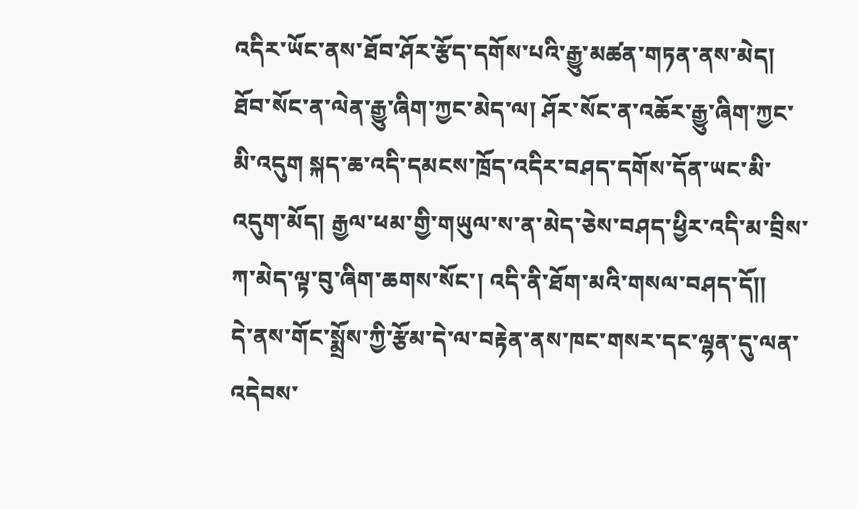འདིར་ཡོང་ནས་ཐོབ་ཤོར་རྩོད་དགོས་པའི་རྒྱུ་མཚན་གཏན་ནས་མེད། ཐོབ་སོང་ན་ལེན་རྒྱུ་ཞིག་ཀྱང་མེད་ལ། ཤོར་སོང་ན་འཆོར་རྒྱུ་ཞིག་ཀྱང་མི་འདུག སྐད་ཆ་འདི་དམངས་ཁྲོད་འདིར་བཤད་དགོས་དོན་ཡང་མི་འདུག་མོད། རྒྱལ་ཕམ་གྱི་གཡུལ་ས་ན་མེད་ཅེས་བཤད་ཕྱིར་འདི་མ་བྲིས་ཀ་མེད་ལྟ་བུ་ཞིག་ཆགས་སོང་། འདི་ནི་ཐོག་མའི་གསལ་བཤད་དོ༎
དེ་ནས་གོང་སྨྲོས་ཀྱི་རྩོམ་དེ་ལ་བརྟེན་ནས་ཁང་གསར་དང་ལྷན་དུ་ལན་འདེབས་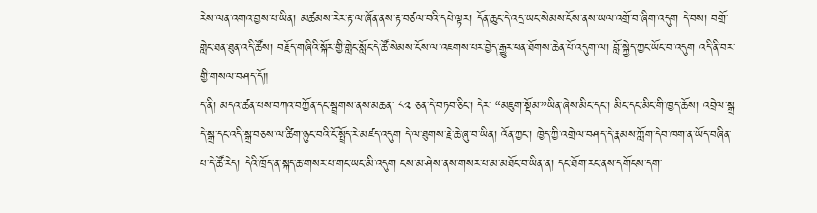རེས་ལན་འགའ་བྱས་པ་ཡིན། མཚམས་རེར་རྟ་ལ་ཞོན་ནས་རྟ་བཙལ་བའི་དཔེ་ལྟར། དོན་ཆུང་དེ་འདྲ་ཡང་སེམས་ངོས་ནས་ཡལ་འགྲོ་བ་ཞིག་འདུག དེ་བས། བགྲོ་གླེང་ཐན་ཐུན་འདི་ཚོས། བརྗོད་གཞིའི་སྐོར་གྱི་གླེང་སློང་དེ་ཚོ་སེམས་ངོས་ལ་འཇགས་པར་བྱེད་རྒྱུར་ཕན་ཐོགས་ཆེན་པོ་འདུག་ལ། བློ་སྐྱེད་ཀྱང་ཡོང་བ་འདུག འདི་ནི་བར་གྱི་གསལ་བཤད་དོ༎
ད་ནི། མདའ་ཚན་པས་བཀའ་བཀྱོན་དང་སྦྲགས་ནས་མཆན་ ༨༢ ཅན་དེ་བཏབ་ཅིང་། དེར་ “མཇུག་སྡོམ་”ཡིན་ཞེས་མིང་དང་། མིང་དང་མིང་གི་ཁྱད་ཆོས། འབྲེལ་སྒྲ དེ་སྒྲ་དང་འདི་སྒྲ་བཅས་ལ་ཚིག་ཉུང་བའི་ངོ་སྤྲོད་རེ་མཛད་འདུག དེ་ལ་ཐུགས་རྗེ་ཆེ་ཞུ་བ་ཡིན། འོན་ཀྱང་། ཁྱེད་ཀྱི་འགྲེལ་བཤད་དེ་རྣམས་ཀློག་དེབ་ཁག་ན་ཡོད་བཞིན་པ་དེ་ཚོ་རེད། དེའི་ཁྲོད་ན་སྐད་ཆ་གསར་པ་གང་ཡང་མི་འདུག ངས་མ་ཤེས་ནས་གསར་པ་མ་མཐོང་བ་ཡིན་ན། དང་ཐོག་རང་ནས་དགོངས་དག་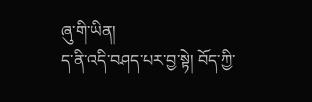ཞུ་གི་ཡིན།
ད་ནི་འདི་བཤད་པར་བྱ་སྟེ། བོད་ཀྱི་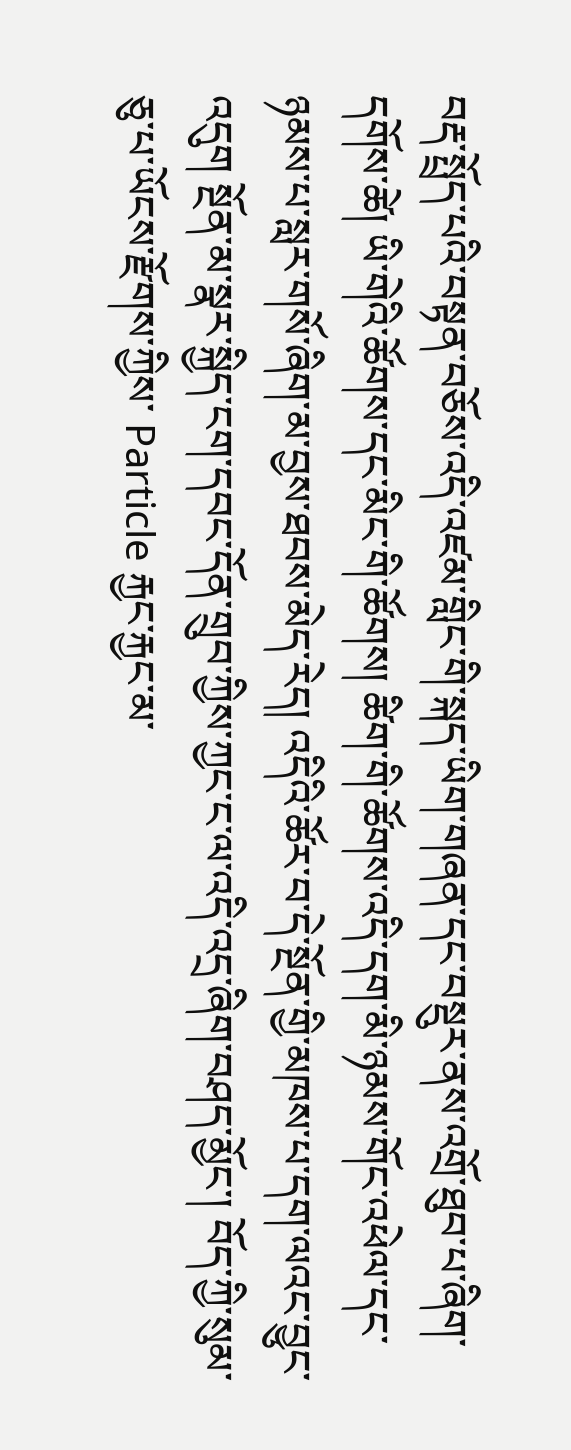བརྡ་སྤྲོད་པའི་བསྟན་བཅོས་འདི་འཛམ་གླིང་གི་སྐད་ཡིག་གཞན་དང་བསྡུར་ནས་འགྲོ་ཐུབ་པ་ཞིག་དགོས་ཚེ། ཡི་གེའི་ཚོགས་དང་མིང་གི་ཚོགས། ཚིག་གི་ཚོགས་འདི་དག་མི་ཉམས་གོང་འཕེལ་དང་ཉམས་པ་སླར་གསོ་ཞིག་མ་བྱས་ཐབས་མེད་རེད། འདིའི་ཚོར་བ་དེ་སྔོན་གྱི་མཁས་པ་དག་ལའང་བྱུང་འདུག སྔོན་མ་སྣར་སྐྱིད་ངག་དབང་དོན་གྲུབ་ཀྱིས་ཀྱང་ང་ལ་འདི་འདྲ་ཞིག་བཤད་མྱོང་། བོད་ཀྱི་སུམ་ཅུ་པ་ཡོངས་རྫོགས་ཀྱིས་ Particle རྐྱང་རྐྱང་མ་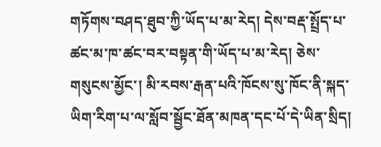གཏོགས་བཤད་ཐུབ་ཀྱི་ཡོད་པ་མ་རེད། དེས་བརྡ་སྤྲོད་པ་ཚང་མ་ཁ་ཚང་བར་བསྟན་གི་ཡོད་པ་མ་རེད། ཅེས་གསུངས་མྱོང་། མི་རབས་རྒན་པའི་ཁོངས་སུ་ཁོང་ནི་སྐད་ཡིག་རིག་པ་ལ་སློབ་སྦྱོང་ཐོན་མཁན་དང་པོ་དེ་ཡིན་སྲིད།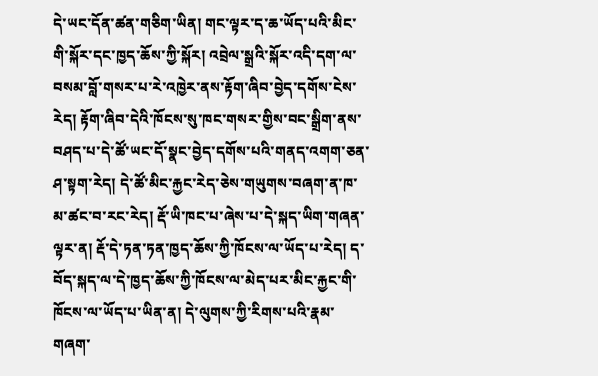དེ་ཡང་དོན་ཚན་གཅིག་ཡིན། གང་ལྟར་ད་ཆ་ཡོད་པའི་མིང་གི་སྐོར་དང་ཁྱད་ཆོས་ཀྱི་སྐོར། འབྲེལ་སྒྲའི་སྐོར་འདི་དག་ལ་བསམ་བློ་གསར་པ་རེ་འཁྱེར་ནས་རྟོག་ཞིབ་བྱེད་དགོས་ངེས་རེད། རྟོག་ཞིབ་དེའི་ཁོངས་སུ་ཁང་གསར་གྱིས་བང་སྒྲིག་ནས་བཤད་པ་དེ་ཚོ་ཡང་དོ་སྣང་བྱེད་དགོས་པའི་གནད་འགག་ཅན་ཤ་སྟག་རེད། དེ་ཚོ་མིང་རྐྱང་རེད་ཅེས་གཡུགས་བཞག་ན་ཁ་མ་ཚང་བ་རང་རེད། རྡོ་ཡི་ཁང་པ་ཞེས་པ་དེ་སྐད་ཡིག་གཞན་ལྟར་ན། རྡོ་དེ་ཏན་ཏན་ཁྱད་ཆོས་ཀྱི་ཁོངས་ལ་ཡོད་པ་རེད། ད་བོད་སྐད་ལ་དེ་ཁྱད་ཆོས་ཀྱི་ཁོངས་ལ་མེད་པར་མིང་རྐྱང་གི་ཁོངས་ལ་ཡོད་པ་ཡིན་ན། དེ་ལུགས་ཀྱི་རིགས་པའི་རྣམ་གཞག་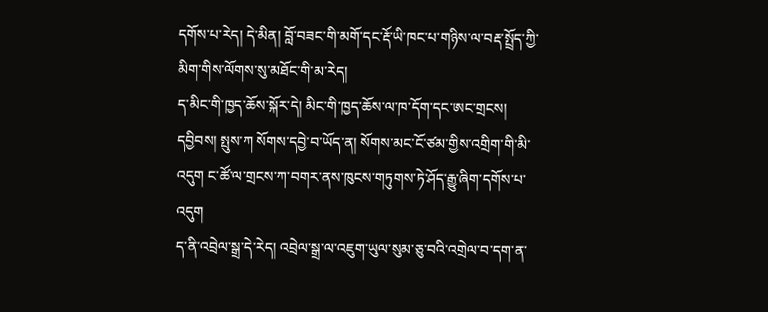དགོས་པ་རེད། དེ་མིན། བློ་བཟང་གི་མགོ་དང་རྡོ་ཡི་ཁང་པ་གཉིས་ལ་བརྡ་སྤྲོད་ཀྱི་མིག་གིས་ལོགས་སུ་མཐོང་གི་མ་རེད།
ད་མིང་གི་ཁྱད་ཆོས་སྐོར་དེ། མིང་གི་ཁྱད་ཆོས་ལ་ཁ་དོག་དང་ཨང་གྲངས། དབྱིབས། སྤུས་ཀ སོགས་དབྱེ་བ་ཡོད་ན། སོགས་མང་ངོ་ཙམ་གྱིས་འགྲིག་གི་མི་འདུག ང་ཚོ་ལ་གྲངས་ཀ་བགར་ནས་ཁུངས་གཏུགས་ཏེ་ཤོད་རྒྱུ་ཞིག་དགོས་པ་འདུག
ད་ནི་འབྲེལ་སྒྲ་དེ་རེད། འབྲེལ་སྒྲ་ལ་འཇུག་ཡུལ་སུམ་ཅུ་བའི་འགྲེལ་བ་དག་ན་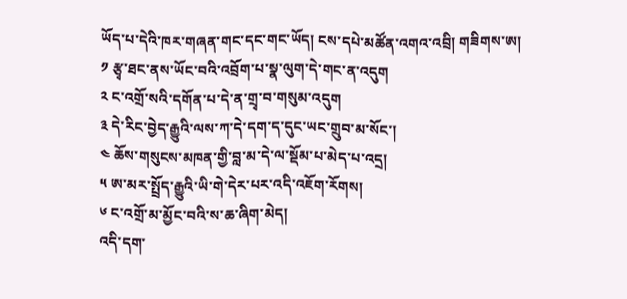ཡོད་པ་དེའི་ཁར་གཞན་གང་དང་གང་ཡོད། ངས་དཔེ་མཚོན་འགའ་འབྲི། གཟིགས་ཨ།
༡ རྩྭ་ཐང་ནས་ཡོང་བའི་འབྲོག་པ་སྣ་ལུག་དེ་གང་ན་འདུག
༢ ང་འགྲོ་སའི་དགོན་པ་དེ་ན་གྲྭ་བ་གསུམ་འདུག
༣ དེ་རིང་བྱེད་རྒྱུའི་ལས་ཀ་དེ་དག་ད་དུང་ཡང་གྲུབ་མ་སོང་།
༤ ཆོས་གསུངས་མཁན་གྱི་བླ་མ་དེ་ལ་སྡོམ་པ་མེད་པ་འདྲ།
༥ ཨ་མར་སྤྲོད་རྒྱུའི་ཡི་གེ་དེར་པར་འདི་འཇོག་རོགས།
༦ ང་འགྲོ་མ་མྱོང་བའི་ས་ཆ་ཞིག་མེད།
འདི་དག་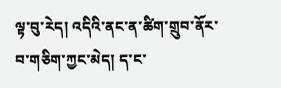ལྟ་བུ་རེད། འདིའི་ནང་ན་ཚིག་གྲུབ་ནོར་བ་གཅིག་ཀྱང་མེད། ད་ང་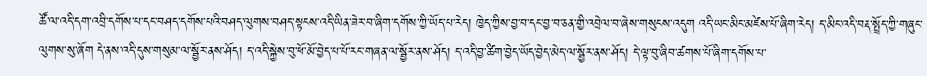ཚོ་ལ་འདི་དག་འབྲི་དགོས་པ་དང་བཤད་དགོས་པའི་བཤད་ལུགས་བཤད་སྟངས་འདི་ཡིན་ཟེར་བ་ཞིག་དགོས་ཀྱི་ཡོད་པ་རེད། ཁྱེད་ཀྱིས་བྱ་བ་དང་བྱ་བ་ཅན་གྱི་འབྲེལ་བ་ཞེས་གསུངས་འདུག འདི་ཡང་མིང་མཛེས་པོ་ཞིག་རེད། ད་མིང་འདི་བརྡ་སྤྲོད་ཀྱི་གཞུང་ལུགས་སུ་ཞོག དེ་ནས་འདི་དུས་གསུམ་ལ་སྦྱོར་ནས་ཤོད། ད་འདི་སྐྱེས་བུ་ཕོ་མོ་བྱེད་པ་པོ་རང་གཞན་ལ་སྦྱོར་ནས་ཤོད། ད་འདི་བྱ་ཚིག་བྱེད་ཡོད་བྱེད་མེད་ལ་སྦྱོར་ནས་ཤོད། དེ་ལྟ་བུ་ཞིབ་ཚགས་པོ་ཞིག་དགོས་པ་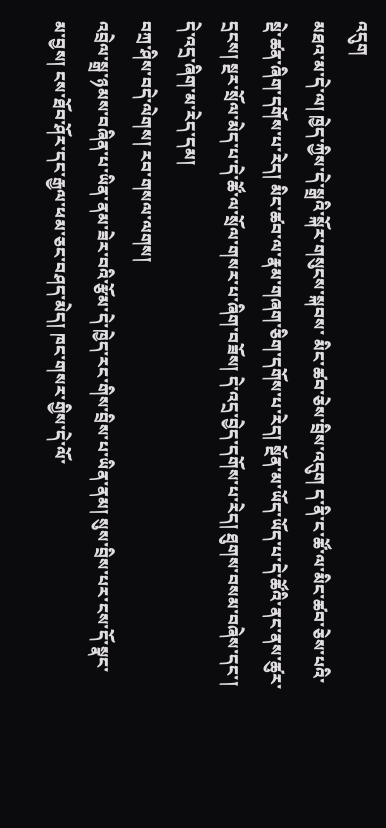འདུག
མཐའ་མ་དེ་ལ། ཁྱེད་ཀྱིས་དེ་སྒྲའི་སྐོར་གསུངས་སྐབས་ མིང་ཚབ་ཅེས་བྲིས་འདུག ད་ནི་ང་ཚོ་ལ་མིང་ཚབ་ཅེས་པའི་སྡེ་ཚན་ཞིག་དགོས་པ་རེད། མིང་ཚབ་ལ་རྣམ་གཞག་ཅིག་དགོས་པ་རེད། སྔོན་མ་ཡོད་ཡོད་པ་དེ་ཚོའི་ནང་ནས་ཚུར་དྲངས། སྔར་སྲོལ་མེད་པ་དེ་ཚོ་ལ་སྲོལ་གསར་པ་ཞིག་བཟོས། དེ་འདྲ་བྱེད་དགོས་པ་རེད། ཐུགས་བསམ་བཞེས་དང་། དེ་འདྲ་ཞིག་མ་རེད་དམ།
བཀྲ་ཤིས་བདེ་ལེགས། རབ་གསལ་ལགས།
འབྲེལ་སྒྲ་ཉམས་བཞིན་པ་ཡིན་ནམ་ཟེར་བའི་རྩོམ་དེ་ཁྱེད་རང་གིས་བྲིས་པ་ཡིན་ནམ། སུས་བྲིས་པར་ངས་དོ་སྣང་མ་བྱས། ངས་ཐོབ་ཤོར་དང་རྒྱལ་ཕམ་ཅང་བཤད་མེད། ཁང་གསར་གྱིས་དེ་ལོ་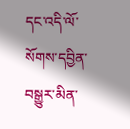དང་འདི་ལོ་སོགས་དབྱིན་བསྒྱུར་མིན་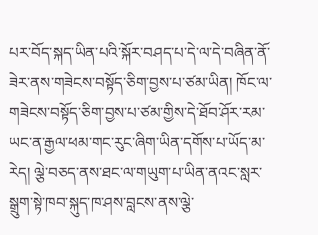པར་བོད་སྐད་ཡིན་པའི་སྐོར་བཤད་པ་དེ་ལ་དེ་བཞིན་ནོ་ཟེར་ནས་གཟེངས་བསྟོད་ཅིག་བྱས་པ་ཙམ་ཡིན། ཁོང་ལ་གཟེངས་བསྟོད་ཅིག་བྱས་པ་ཙམ་གྱིས་དེ་ཐོབ་ཤོར་རམ་ཡང་ན་རྒྱལ་ཕམ་གང་རུང་ཞིག་ཡིན་དགོས་པ་ཡོད་མ་རེད། ལྕེ་བཅད་ནས་ཐང་ལ་གཡུག་པ་ཡིན་ནའང་སླར་སྒྲུག་སྟེ་ཁབ་སྐུད་ཁ་ཤས་བླངས་ནས་ལྕེ་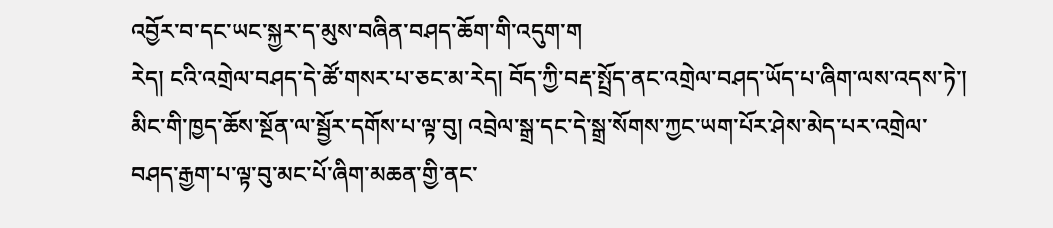འབྱོར་བ་དང་ཡང་སྐྱར་ད་མུས་བཞིན་བཤད་ཆོག་གི་འདུག་ག
རེད། ངའི་འགྲེལ་བཤད་དེ་ཚོ་གསར་པ་ཅང་མ་རེད། བོད་ཀྱི་བརྡ་སྤྲོད་ནང་འགྲེལ་བཤད་ཡོད་པ་ཞིག་ལས་འདས་ཏེ་། མིང་གི་ཁྱད་ཆོས་སྔོན་ལ་སྦྱོར་དགོས་པ་ལྟ་བུ། འབྲེལ་སྒྲ་དང་དེ་སྒྲ་སོགས་ཀྱང་ཡག་པོར་ཤེས་མེད་པར་འགྲེལ་བཤད་རྒྱག་པ་ལྟ་བུ་མང་པོ་ཞིག་མཆན་གྱི་ནང་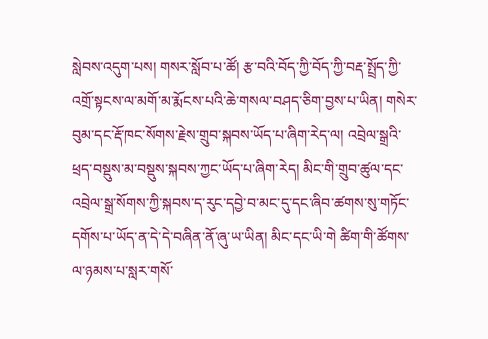སླེབས་འདུག་པས། གསར་སློབ་པ་ཚོ། རྩ་བའི་བོད་ཀྱི་བོད་ཀྱི་བརྡ་སྤྲོད་ཀྱི་འགྲོ་སྟངས་ལ་མགོ་མ་རྨོངས་པའི་ཆེ་གསལ་བཤད་ཅིག་བྱས་པ་ཡིན། གསེར་བུམ་དང་རྡོ་ཁང་སོགས་རྗེས་གྲུབ་སྐབས་ཡོད་པ་ཞིག་རེད་ལ། འབྲེལ་སྒྲའི་ཕྲད་བསྡུས་མ་བསྡུས་སྐབས་ཀྱང་ཡོད་པ་ཞིག་རེད། མིང་གི་གྲུབ་ཚུལ་དང་འབྲེལ་སྒྲ་སོགས་ཀྱི་སྐབས་ད་རུང་དབྱེ་བ་མང་དུ་དང་ཞིབ་ཚགས་སུ་གཏོང་དགོས་པ་ཡོད་ན་དེ་དེ་བཞིན་ནོ་ཞུ་ཡ་ཡིན། མིང་དང་ཡི་གེ ཚིག་གི་ཚོགས་ལ་ཉམས་པ་སླར་གསོ་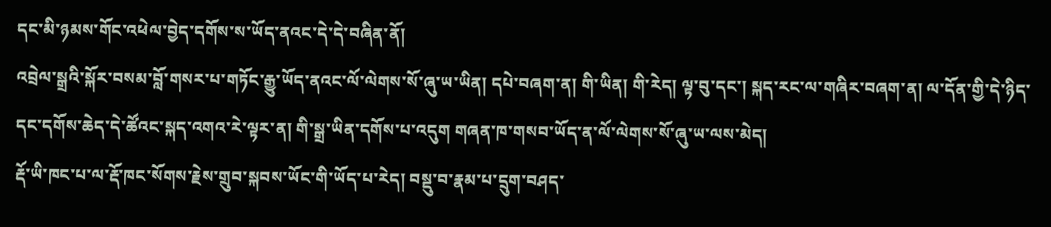དང་མི་ཉམས་གོང་འཕེལ་བྱེད་དགོས་ས་ཡོད་ནའང་དེ་དེ་བཞིན་ནོ།
འབྲེལ་སྒྲའི་སྐོར་བསམ་བློ་གསར་པ་གཏོང་རྒྱུ་ཡོད་ནའང་ལོ་ལེགས་སོ་ཞུ་ཡ་ཡིན། དཔེ་བཞག་ན། གི་ཡིན། གི་རེད། ལྟ་བུ་དང་། སྐད་རང་ལ་གཞིར་བཞག་ན། ལ་དོན་གྱི་དེ་ཉིད་དང་དགོས་ཆེད་དེ་ཚོའང་སྐད་འགའ་རེ་ལྟར་ན། གི་སྒྲ་ཡིན་དགོས་པ་འདུག གཞན་ཁ་གསབ་ཡོད་ན་ལོ་ལེགས་སོ་ཞུ་ཡ་ལས་མེད།
རྡོ་ཡི་ཁང་པ་ལ་རྡོ་ཁང་སོགས་རྗེས་གྲུབ་སྐབས་ཡོང་གི་ཡོད་པ་རེད། བསྡུ་བ་རྣམ་པ་དྲུག་བཤད་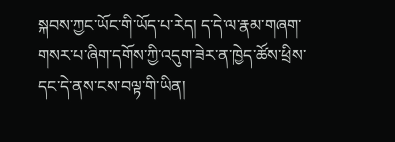སྐབས་ཀྱང་ཡོང་གི་ཡོད་པ་རེད། ད་དེ་ལ་རྣམ་གཞག་གསར་པ་ཞིག་དགོས་ཀྱི་འདུག་ཟེར་ན་ཁྱེད་ཚོས་ཕྲིས་དང་དེ་ནས་ངས་བལྟ་གི་ཡིན།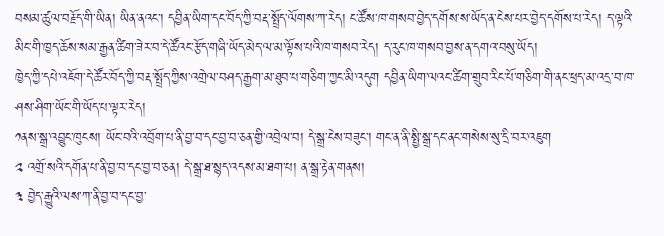བསམ་ཚུལ་བརྗོད་གི་ཡིན། ཡིན་ནའང་། དབྱིན་ཡིག་དང་བོད་ཀྱི་བརྡ་སྤྲོད་ལོགས་ཀ་རེད། ང་ཚོས་ཁ་གསབ་བྱེད་དགོས་ས་ཡོད་ན་ངེས་པར་བྱེད་དགོས་པ་རེད། ད་ལྟའི་མིང་གི་ཁྱད་ཆོས་སམ་རྒྱན་ཚིག་ཟེར་བ་དེ་ཚོའང་རྩོད་གཞི་ཡོད་མེད་ལ་མ་ལྟོས་པའི་ཁ་གསབ་རེད། ད་རུང་ཁ་གསབ་བྱས་ན་དགའ་བསུ་ཡོད།
ཁྱེད་ཀྱི་དཔེ་འཇོག་དེ་ཚོར་བོད་ཀྱི་བརྡ་སྤྲོད་ཀྱིས་འགྲེལ་བཤད་རྒྱག་མ་ཐུབ་པ་གཅིག་ཀྱང་མི་འདུག དབྱིན་ཡིག་ལའང་ཚིག་གྲུབ་རིང་པོ་གཅིག་གི་ནང་ཕྲད་མ་འདྲ་བ་ཁ་ཤས་ཤིག་ཡོང་གི་ཡོད་པ་ལྟར་རེད།
༡ནས་སྒྲ་འབྱུང་ཁུངས། ཡོང་བའི་འབྲོག་པ་ནི་བྱ་བ་དང་བྱ་བ་ཅན་གྱི་འབྲེལ་བ། དེ་སྒྲ་ངེས་བཟུང་། གང་ན་ནི་སྤྱི་སྒྲ་དང་ནང་གསེས་སུ་དྲི་བར་འཇུག
༢ འགྲོ་སའི་དགོན་པ་ནི་བྱ་བ་དང་བྱ་བ་ཅན། དེ་སྒྲ་ཐ་སྙད་འདས་མ་ཐག་པ། ན་སྒྲ་རྟེན་གནས།
༣ བྱེད་རྒྱུའི་ལས་ཀ་ནི་བྱ་བ་དང་བྱ་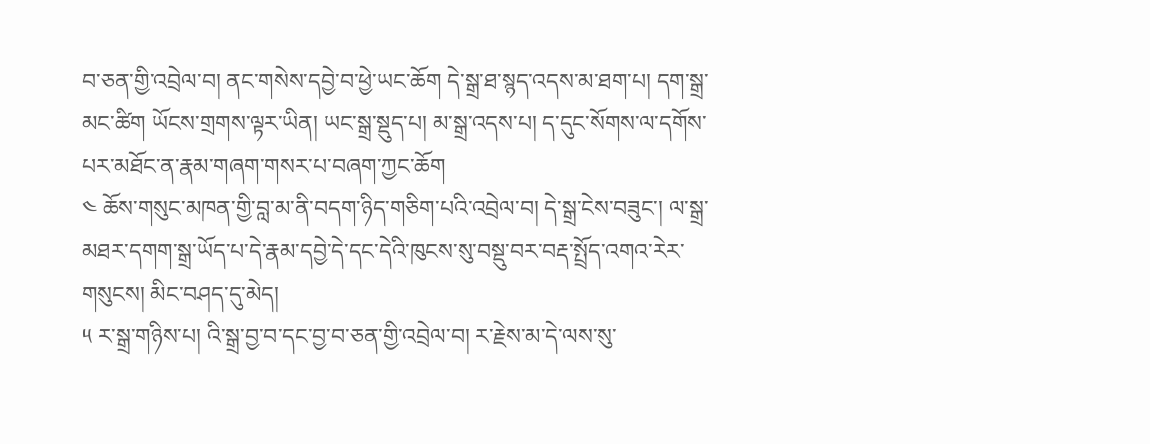བ་ཅན་གྱི་འབྲེལ་བ། ནང་གསེས་དབྱེ་བ་ཕྱེ་ཡང་ཆོག དེ་སྒྲ་ཐ་སྙད་འདས་མ་ཐག་པ། དག་སྒྲ་མང་ཚིག ཡོངས་གྲགས་ལྟར་ཡིན། ཡང་སྒྲ་སྡུད་པ། མ་སྒྲ་འདས་པ། ད་དུང་སོགས་ལ་དགོས་པར་མཐོང་ན་རྣམ་གཞག་གསར་པ་བཞག་ཀྱང་ཆོག
༤ ཆོས་གསུང་མཁན་གྱི་བླ་མ་ནི་བདག་ཉིད་གཅིག་པའི་འབྲེལ་བ། དེ་སྒྲ་ངེས་བཟུང་། ལ་སྒྲ་མཐར་དགག་སྒྲ་ཡོད་པ་དེ་རྣམ་དབྱེ་དེ་དང་དེའི་ཁུངས་སུ་བསྡུ་བར་བརྡ་སྤྲོད་འགའ་རེར་གསུངས། མིང་བཤད་དུ་མེད།
༥ ར་སྒྲ་གཉིས་པ། འི་སྒྲ་བྱ་བ་དང་བྱ་བ་ཅན་གྱི་འབྲེལ་བ། ར་རྗེས་མ་དེ་ལས་སུ་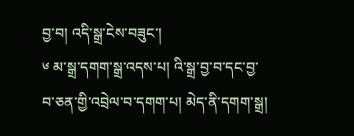བྱ་བ། འདི་སྒྲ་ངེས་བཟུང་།
༦ མ་སྒྲ་དགག་སྒྲ་འདས་པ། འི་སྒྲ་བྱ་བ་དང་བྱ་བ་ཅན་གྱི་འབྲེལ་བ་དགག་པ། མེད་ནི་དགག་སྒྲ།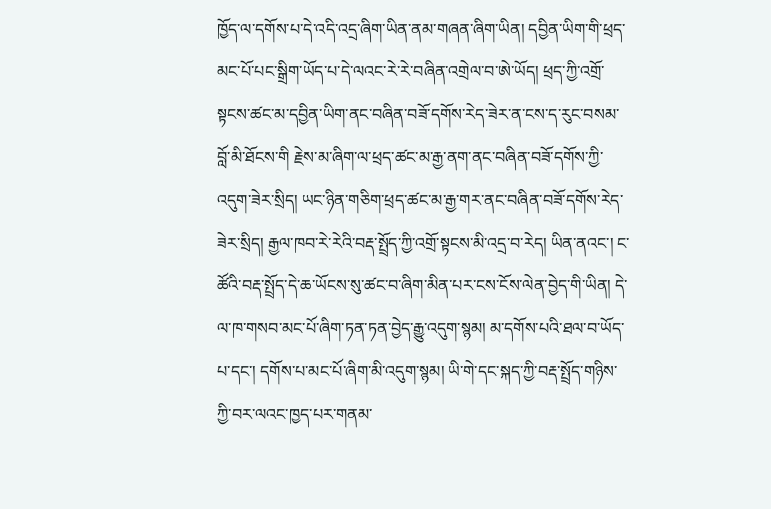ཁྱོད་ལ་དགོས་པ་དེ་འདི་འདྲ་ཞིག་ཡིན་ནམ་གཞན་ཞིག་ཡིན། དབྱིན་ཡིག་གི་ཕྲད་མང་པོ་པང་སྒྲིག་ཡོད་པ་དེ་ལའང་རེ་རེ་བཞིན་འགྲེལ་བ་ཨེ་ཡོད། ཕྲད་ཀྱི་འགྲོ་སྟངས་ཚང་མ་དབྱིན་ཡིག་ནང་བཞིན་བཟོ་དགོས་རེད་ཟེར་ན་ངས་ད་རུང་བསམ་བློ་མི་ཐོངས་གི རྗེས་མ་ཞིག་ལ་ཕྲད་ཚང་མ་རྒྱ་ནག་ནང་བཞིན་བཟོ་དགོས་ཀྱི་འདུག་ཟེར་སྲིད། ཡང་ཉིན་གཅིག་ཕྲད་ཚང་མ་རྒྱ་གར་ནང་བཞིན་བཟོ་དགོས་རེད་ཟེར་སྲིད། རྒྱལ་ཁབ་རེ་རེའི་བརྡ་སྤྲོད་ཀྱི་འགྲོ་སྟངས་མི་འདྲ་བ་རེད། ཡིན་ནའང་། ང་ཚོའི་བརྡ་སྤྲོད་དེ་ཆ་ཡོངས་སུ་ཚང་བ་ཞིག་མིན་པར་ངས་ངོས་ལེན་བྱེད་གི་ཡིན། དེ་ལ་ཁ་གསབ་མང་པོ་ཞིག་ཏན་ཏན་བྱེད་རྒྱུ་འདུག་སྙམ། མ་དགོས་པའི་ཐལ་བ་ཡོད་པ་དང་། དགོས་པ་མང་པོ་ཞིག་མི་འདུག་སྙམ། ཡི་གེ་དང་སྐད་ཀྱི་བརྡ་སྤྲོད་གཉིས་ཀྱི་བར་ལའང་ཁྱད་པར་གནམ་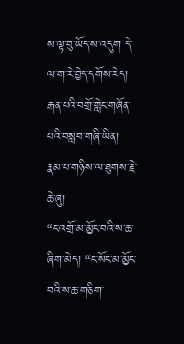ས་ལྟ་བུ་ཡོད་ས་འདུག དེ་ལ་ག་རེ་བྱེད་དགོས་རེད།
རྒན་པའི་བགྲོ་གླེང་གཞོན་པའི་བསླབ་གཞི་ཡིན། རྣམ་པ་གཉིས་ལ་ཐུགས་རྗེ་ཆེ་ཞུ།
“ང་འགྲོ་མ་མྱོང་བའི་ས་ཆ་ཞིག་མེད། “ང་སོང་མ་མྱོང་བའི་ས་ཆ་གཅིག་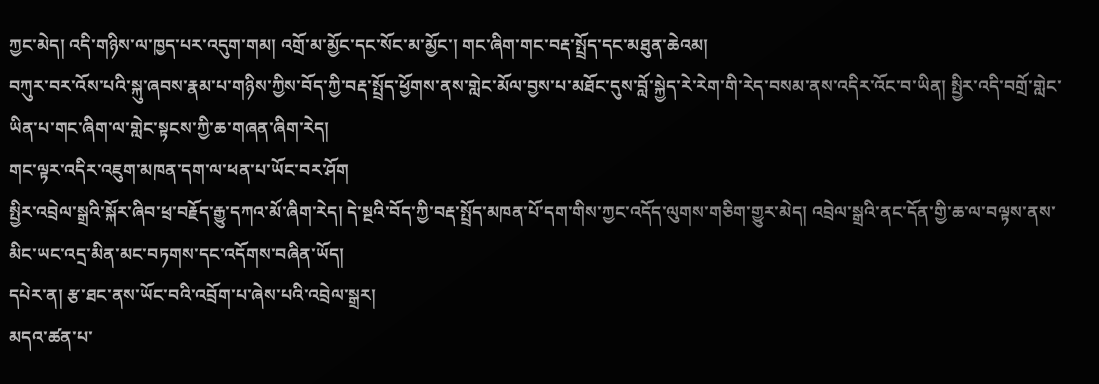ཀྱང་མེད། འདི་གཉིས་ལ་ཁྱད་པར་འདུག་གམ། འགྲོ་མ་མྱོང་དང་སོང་མ་མྱོང་། གང་ཞིག་གང་བརྡ་སྤྲོད་དང་མཐུན་ཆེའམ།
བཀུར་བར་འོས་པའི་སྐུ་ཞབས་རྣམ་པ་གཉིས་ཀྱིས་བོད་ཀྱི་བརྡ་སྤྲོད་ཕྱོགས་ནས་གླེང་མོལ་བྱས་པ་མཐོང་དུས་བློ་སྐྱེད་རེ་རེག་གི་རེད་བསམ་ནས་འདིར་འོང་བ་ཡིན། སྤྱིར་འདི་བགྲོ་གླེང་ཡིན་པ་གང་ཞིག་ལ་གླེང་སྟངས་ཀྱི་ཆ་གཞན་ཞིག་རེད།
གང་ལྟར་འདིར་འཇུག་མཁན་དག་ལ་ཕན་པ་ཡོང་བར་ཤོག
སྤྱིར་འབྲེལ་སྒྲའི་སྐོར་ཞིབ་ཕྲ་བརྗོད་རྒྱུ་དཀའ་མོ་ཞིག་རེད། དེ་སྔའི་བོད་ཀྱི་བརྡ་སྤྲོད་མཁན་པོ་དག་གིས་ཀྱང་འདོད་ལུགས་གཅིག་གྱུར་མེད། འབྲེལ་སྒྲའི་ནང་དོན་གྱི་ཆ་ལ་བལྟས་ནས་མིང་ཡང་འདྲ་མིན་མང་བཏགས་དང་འདོགས་བཞིན་ཡོད།
དཔེར་ན། རྩ་ཐང་ནས་ཡོང་བའི་འབྲོག་པ་ཞེས་པའི་འབྲེལ་སྒྲར།
མདའ་ཚན་པ་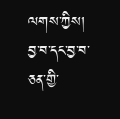ལགས་ཀྱིས། བྱ་བ་དང་བྱ་བ་ཅན་གྱི་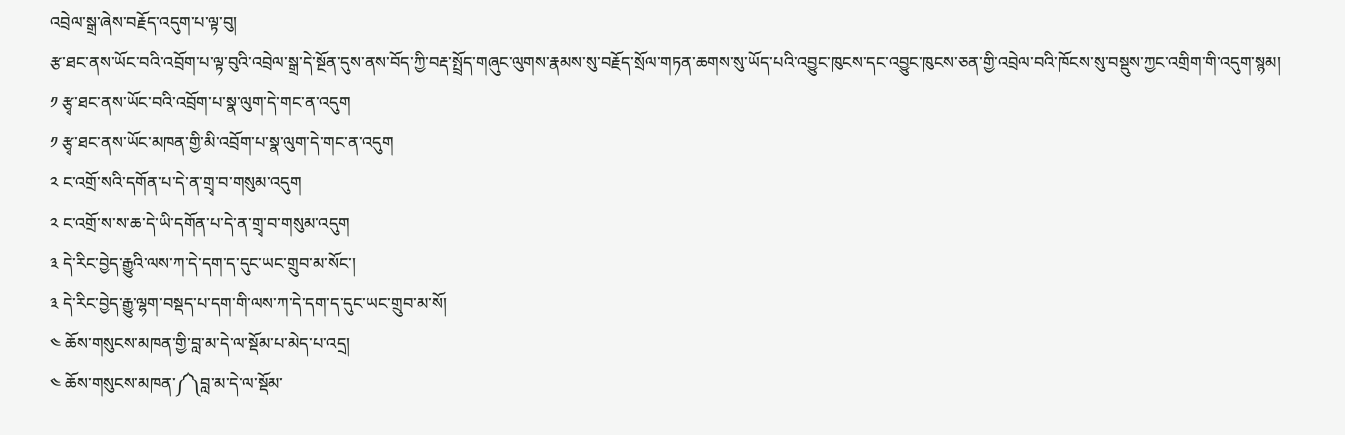འབྲེལ་སྒྲ་ཞེས་བརྗོད་འདུག་པ་ལྟ་བུ།
རྩ་ཐང་ནས་ཡོང་བའི་འབྲོག་པ་ལྟ་བུའི་འབྲེལ་སྒྲ་དེ་སྔོན་དུས་ནས་བོད་ཀྱི་བརྡ་སྤྲོད་གཞུང་ལུགས་རྣམས་སུ་བརྗོད་སྲོལ་གཏན་ཆགས་སུ་ཡོད་པའི་འབྱུང་ཁུངས་དང་འབྱུང་ཁུངས་ཅན་གྱི་འབྲེལ་བའི་ཁོངས་སུ་བསྡུས་ཀྱང་འགྲིག་གི་འདུག་སྙམ།
༡ རྩྭ་ཐང་ནས་ཡོང་བའི་འབྲོག་པ་སྣ་ལུག་དེ་གང་ན་འདུག
༡ རྩྭ་ཐང་ནས་ཡོང་མཁན་གྱི་མི་འབྲོག་པ་སྣ་ལུག་དེ་གང་ན་འདུག
༢ ང་འགྲོ་སའི་དགོན་པ་དེ་ན་གྲྭ་བ་གསུམ་འདུག
༢ ང་འགྲོ་ས་ས་ཆ་དེ་ཡི་དགོན་པ་དེ་ན་གྲྭ་བ་གསུམ་འདུག
༣ དེ་རིང་བྱེད་རྒྱུའི་ལས་ཀ་དེ་དག་ད་དུང་ཡང་གྲུབ་མ་སོང་།
༣ དེ་རིང་བྱེད་རྒྱུ་ལྷག་བསྡད་པ་དག་གི་ལས་ཀ་དེ་དག་ད་དུང་ཡང་གྲུབ་མ་སོ།
༤ ཆོས་གསུངས་མཁན་གྱི་བླ་མ་དེ་ལ་སྡོམ་པ་མེད་པ་འདྲ།
༤ ཆོས་གསུངས་མཁན་༼༽བླ་མ་དེ་ལ་སྡོམ་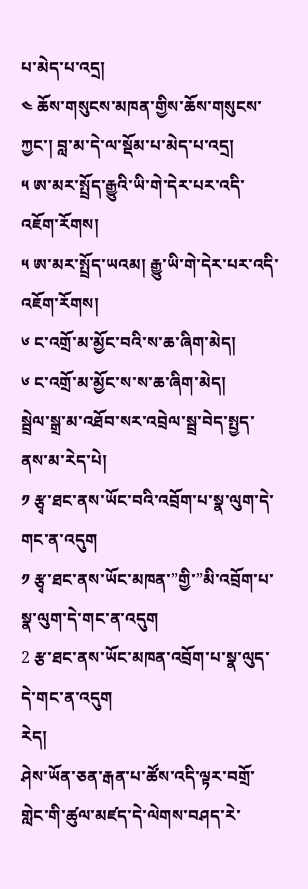པ་མེད་པ་འདྲ།
༤ ཆོས་གསུངས་མཁན་གྱིས་ཆོས་གསུངས་ཀྱང་། བླ་མ་དེ་ལ་སྡོམ་པ་མེད་པ་འདྲ།
༥ ཨ་མར་སྤྲོད་རྒྱུའི་ཡི་གེ་དེར་པར་འདི་འཇོག་རོགས།
༥ ཨ་མར་སྤྲོད་ཡའམ། རྒྱུ་ཡི་གེ་དེར་པར་འདི་འཇོག་རོགས།
༦ ང་འགྲོ་མ་མྱོང་བའི་ས་ཆ་ཞིག་མེད།
༦ ང་འགྲོ་མ་མྱོང་ས་ས་ཆ་ཞིག་མེད།
སྦྲེལ་སྒྲ་མ་འཐོབ་སར་འབྲེལ་སྦྲ་བེད་སྤྱད་ནས་མ་རེད་པེ།
༡ རྩྭ་ཐང་ནས་ཡོང་བའི་འབྲོག་པ་སྣ་ལུག་དེ་གང་ན་འདུག
༡ རྩྭ་ཐང་ནས་ཡོང་མཁན་”གྱི་”མི་འབྲོག་པ་སྣ་ལུག་དེ་གང་ན་འདུག
2 རྩ་ཐང་ནས་ཡོང་མཁན་འབྲོག་པ་སྣ་ལུད་དེ་གང་ན་འདུག
རེད།
ཤེས་ཡོན་ཅན་རྒན་པ་ཚོས་འདི་ལྟར་བགྲོ་གླེང་གི་ཚུལ་མཛད་དེ་ལེགས་བཤད་རེ་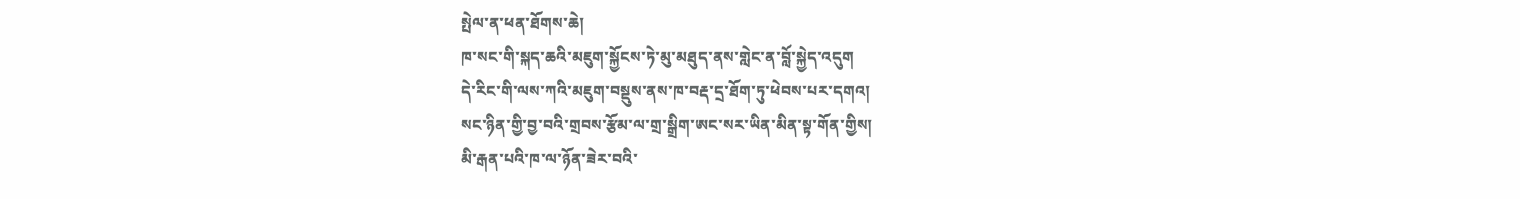སྤེལ་ན་ཕན་ཐོགས་ཆེ།
ཁ་སང་གི་སྐད་ཆའི་མཇུག་སྐྱོངས་ཏེ་མུ་མཐུད་ནས་གླེང་ན་བློ་སྐྱེད་འདུག
དེ་རིང་གི་ལས་ཀའི་མཇུག་བསྡུས་ནས་ཁ་བརྡ་དྲ་ཐོག་ཏུ་ཕེབས་པར་དགའ།
སང་ཉིན་གྱི་བྱ་བའི་གྲབས་རྩོམ་ལ་གྲ་སྒྲིག་ཨང་སར་ཡིན་མིན་སྟ་གོན་གྱིས།
མི་རྒན་པའི་ཁ་ལ་ཉོན་ཟེར་བའི་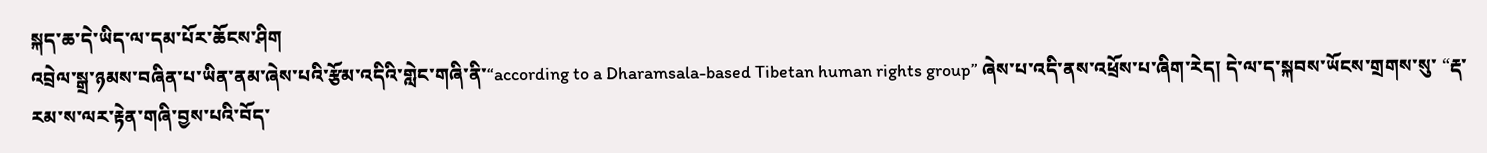སྐད་ཆ་དེ་ཡིད་ལ་དམ་པོར་ཆོངས་ཤིག
འབྲེལ་སྒྲ་ཉམས་བཞིན་པ་ཡིན་ནམ་ཞེས་པའི་རྩོམ་འདིའི་གླེང་གཞི་ནི་“according to a Dharamsala-based Tibetan human rights group” ཞེས་པ་འདི་ནས་འཕྲོས་པ་ཞིག་རེད། དེ་ལ་ད་སྐབས་ཡོངས་གྲགས་སུ་ “རྡ་རམ་ས་ལར་རྟེན་གཞི་བྱས་པའི་བོད་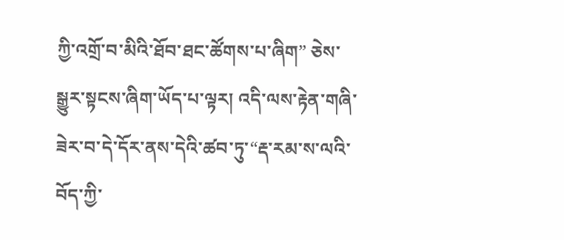ཀྱི་འགྲོ་བ་མིའི་ཐོབ་ཐང་ཚོགས་པ་ཞིག” ཅེས་སྒྱུར་སྟངས་ཞིག་ཡོད་པ་ལྟར། འདི་ལས་རྟེན་གཞི་ཟེར་བ་དེ་དོར་ནས་དེའི་ཚབ་ཏུ་“རྡ་རམ་ས་ལའི་བོད་ཀྱི་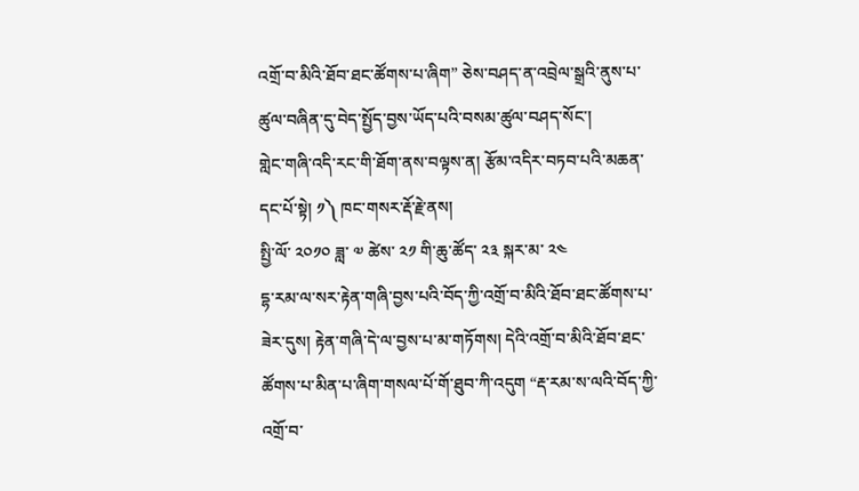འགྲོ་བ་མིའི་ཐོབ་ཐང་ཚོགས་པ་ཞིག” ཅེས་བཤད་ན་འབྲེལ་སྒྲའི་ནུས་པ་ཚུལ་བཞིན་དུ་བེད་སྤྱོད་བྱས་ཡོད་པའི་བསམ་ཚུལ་བཤད་སོང་།
གླེང་གཞི་འདི་རང་གི་ཐོག་ནས་བལྟས་ན། རྩོམ་འདིར་བཏབ་པའི་མཆན་དང་པོ་སྟེ། ༡༽ ཁང་གསར་རྡོ་རྗེ་ནས།
སྤྱི་ལོ་ ༢༠༡༠ ཟླ་ ༧ ཚེས་ ༢༡ གི་ཆུ་ཚོད་ ༢༣ སྐར་མ་ ༢༤
དྷ་རམ་ལ་སར་རྟེན་གཞི་བྱས་པའི་བོད་ཀྱི་འགྲོ་བ་མིའི་ཐོབ་ཐང་ཚོགས་པ་ཟེར་དུས། རྟེན་གཞི་དེ་ལ་བྱས་པ་མ་གཏོགས། དེའི་འགྲོ་བ་མིའི་ཐོབ་ཐང་ཚོགས་པ་མིན་པ་ཞིག་གསལ་པོ་གོ་ཐུབ་ཀི་འདུག “རྡ་རམ་ས་ལའི་བོད་ཀྱི་འགྲོ་བ་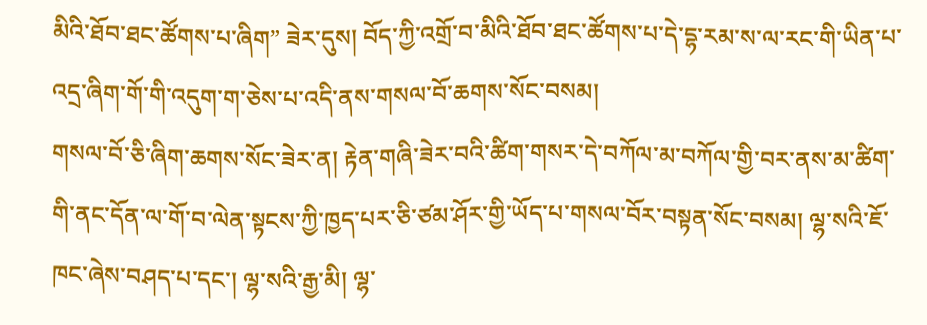མིའི་ཐོབ་ཐང་ཚོགས་པ་ཞིག” ཟེར་དུས། བོད་ཀྱི་འགྲོ་བ་མིའི་ཐོབ་ཐང་ཚོགས་པ་དེ་དྷ་རམ་ས་ལ་རང་གི་ཡིན་པ་འདྲ་ཞིག་གོ་གི་འདུག་ག་ཅེས་པ་འདི་ནས་གསལ་བོ་ཆགས་སོང་བསམ།
གསལ་བོ་ཅི་ཞིག་ཆགས་སོང་ཟེར་ན། རྟེན་གཞི་ཟེར་བའི་ཚིག་གསར་དེ་བཀོལ་མ་བཀོལ་གྱི་བར་ནས་མ་ཚིག་གི་ནང་དོན་ལ་གོ་བ་ལེན་སྟངས་ཀྱི་ཁྱད་པར་ཅི་ཙམ་ཤོར་གྱི་ཡོད་པ་གསལ་བོར་བསྟན་སོང་བསམ། ལྷ་སའི་ཇོ་ཁང་ཞེས་བཤད་པ་དང་། ལྷ་སའི་རྒྱ་མི། ལྷ་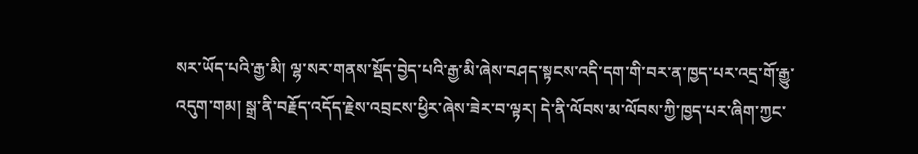སར་ཡོད་པའི་རྒྱ་མི། ལྷ་སར་གནས་སྡོད་བྱེད་པའི་རྒྱ་མི་ཞེས་བཤད་སྟངས་འདི་དག་གི་བར་ན་ཁྱད་པར་འདྲ་གོ་རྒྱུ་འདུག་གམ། སྒྲ་ནི་བརྗོད་འདོད་རྗེས་འབྲངས་ཕྱིར་ཞེས་ཟེར་བ་ལྟར། དེ་ནི་ལོབས་མ་ལོབས་ཀྱི་ཁྱད་པར་ཞིག་ཀྱང་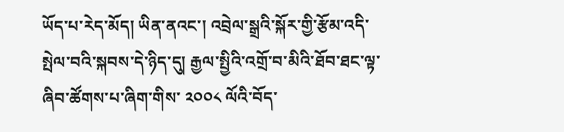ཡོད་པ་རེད་མོད། ཡིན་ནའང་། འབྲེལ་སྒྲའི་སྐོར་གྱི་རྩོམ་འདི་སྤེལ་བའི་སྐབས་དེ་ཉིད་དུ། རྒྱལ་སྤྱིའི་འགྲོ་བ་མིའི་ཐོབ་ཐང་ལྟ་ཞིབ་ཚོགས་པ་ཞིག་གིས་ ༢༠༠༨ ལོའི་བོད་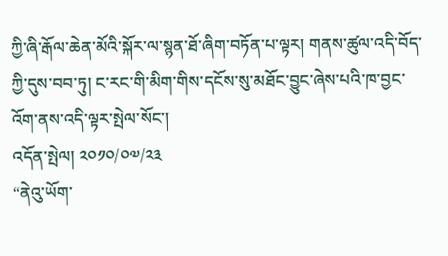ཀྱི་ཞི་རྒོལ་ཆེན་མོའི་སྐོར་ལ་སྙན་ཐོ་ཞིག་བཏོན་པ་ལྟར། གནས་ཚུལ་འདི་བོད་ཀྱི་དུས་བབ་ཏུ། ང་རང་གི་མིག་གིས་དངོས་སུ་མཐོང་བྱུང་ཞེས་པའི་ཁ་བྱང་འོག་ནས་འདི་ལྟར་སྤེལ་སོང་།
འདོན་སྤེལ། ༢༠༡༠/༠༧/༢༣
“ནེའུ་ཡོག་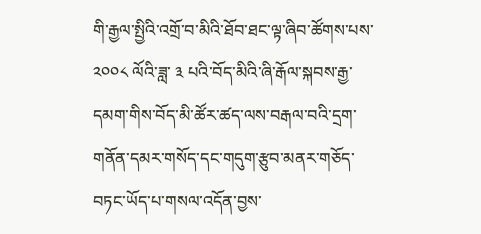གི་རྒྱལ་སྤྱིའི་འགྲོ་བ་མིའི་ཐོབ་ཐང་ལྟ་ཞིབ་ཚོགས་པས་ ༢༠༠༨ ལོའི་ཟླ་ ༣ པའི་བོད་མིའི་ཞི་རྒོལ་སྐབས་རྒྱ་དམག་གིས་བོད་མི་ཚོར་ཚད་ལས་བརྒལ་བའི་དྲག་གནོན་དམར་གསོད་དང་གདུག་རྩུབ་མནར་གཅོད་བཏང་ཡོད་པ་གསལ་འདོན་བྱས་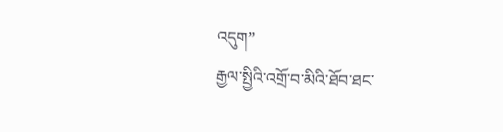འདུག”
རྒྱལ་སྤྱིའི་འགྲོ་བ་མིའི་ཐོབ་ཐང་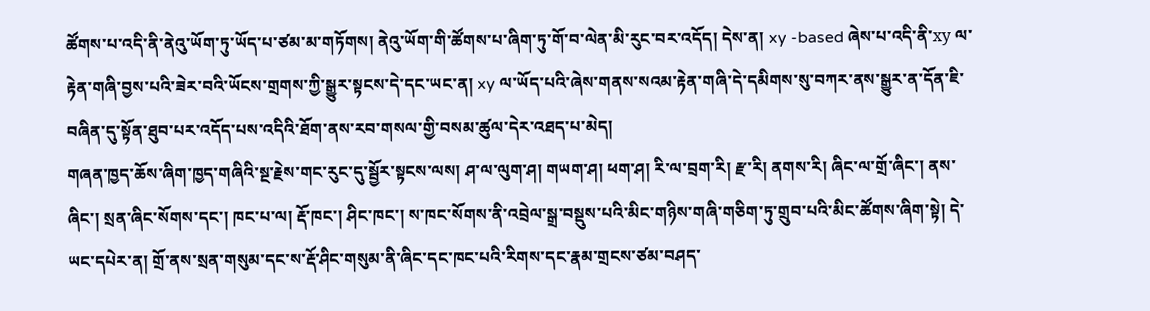ཚོགས་པ་འདི་ནི་ནེའུ་ཡོག་ཏུ་ཡོད་པ་ཙམ་མ་གཏོགས། ནེའུ་ཡོག་གི་ཚོགས་པ་ཞིག་ཏུ་གོ་བ་ལེན་མི་རུང་བར་འདོད། དེས་ན། xy -based ཞེས་པ་འདི་ནི་xy ལ་རྟེན་གཞི་བྱས་པའི་ཟེར་བའི་ཡོངས་གྲགས་ཀྱི་སྒྱུར་སྟངས་དེ་དང་ཡང་ན། xy ལ་ཡོད་པའི་ཞེས་གནས་སའམ་རྟེན་གཞི་དེ་དམིགས་སུ་བཀར་ནས་སྒྱུར་ན་དོན་ཇི་བཞིན་དུ་སྟོན་ཐུབ་པར་འདོད་པས་འདིའི་ཐོག་ནས་རབ་གསལ་གྱི་བསམ་ཚུལ་དེར་འཐད་པ་མེད།
གཞན་ཁྱད་ཆོས་ཞིག་ཁྱད་གཞིའི་སྔ་རྗེས་གང་རུང་དུ་སྦྱོར་སྟངས་ལས། ཤ་ལ་ལུག་ཤ། གཡག་ཤ། ཕག་ཤ། རི་ལ་བྲག་རི། རྫ་རི། ནགས་རི། ཞིང་ལ་གྲོ་ཞིང་། ནས་ཞིང་། སྲན་ཞིང་སོགས་དང་། ཁང་པ་ལ། རྡོ་ཁང་། ཤིང་ཁང་། ས་ཁང་སོགས་ནི་འབྲེལ་སྒྲ་བསྡུས་པའི་མིང་གཉིས་གཞི་གཅིག་ཏུ་གྲུབ་པའི་མིང་ཚོགས་ཞིག་སྟེ། དེ་ཡང་དཔེར་ན། གྲོ་ནས་སྲན་གསུམ་དང་ས་རྡོ་ཤིང་གསུམ་ནི་ཞིང་དང་ཁང་པའི་རིགས་དང་རྣམ་གྲངས་ཙམ་བཤད་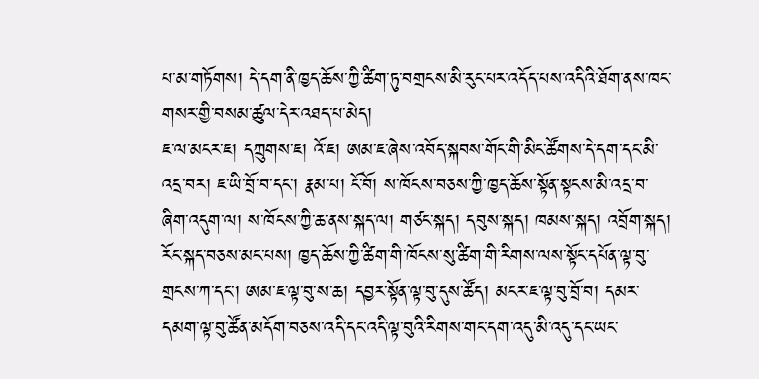པ་མ་གཏོགས། དེ་དག་ནི་ཁྱད་ཆོས་ཀྱི་ཚིག་ཏུ་བགྲངས་མི་རུང་པར་འདོད་པས་འདིའི་ཐོག་ནས་ཁང་གསར་གྱི་བསམ་ཚུལ་དེར་འཐད་པ་མེད།
ཇ་ལ་མངར་ཇ། དཀྲུགས་ཇ། འོ་ཇ། ཨམ་ཇ་ཞེས་འབོད་སྐབས་གོང་གི་མིང་ཚོགས་དེ་དག་དང་མི་འདྲ་བར། ཇ་ཡི་བྲོ་བ་དང་། རྣམ་པ། ངོ་བོ། ས་ཁོངས་བཅས་ཀྱི་ཁྱད་ཆོས་སྟོན་སྟངས་མི་འདྲ་བ་ཞིག་འདུག་ལ། ས་ཁོངས་ཀྱི་ཆ་ནས་སྐད་ལ། གཙང་སྐད། དབུས་སྐད། ཁམས་སྐད། འབྲོག་སྐད། རོང་སྐད་བཅས་མང་པས། ཁྱད་ཆོས་ཀྱི་ཚིག་གི་ཁོངས་སུ་ཚིག་གི་རིགས་ལས་སྟོང་དཔོན་ལྟ་བུ་གྲངས་ཀ་དང་། ཨམ་ཇ་ལྟ་བུ་ས་ཆ། དབྱར་སྟོན་ལྟ་བུ་དུས་ཚོད། མངར་ཇ་ལྟ་བུ་བྲོ་བ། དམར་དམག་ལྟ་བུ་ཚོན་མདོག་བཅས་འདི་དང་འདི་ལྟ་བུའི་རིགས་གང་དག་འདུ་མི་འདུ་དང་ཡང་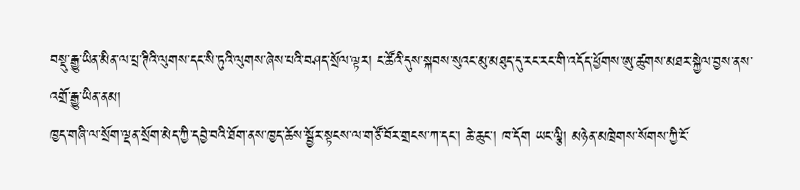བསྡུ་རྒྱུ་ཡིན་མིན་ལ་པྲ་ཊིའི་ལུགས་དང་སི་ཏུའི་ལུགས་ཞེས་པའི་བཤད་སྲོལ་ལྟར། ང་ཚོའི་དུས་སྐབས་སུའང་མུ་མཐུད་དུ་རང་རང་གི་འདོད་ཕྱོགས་ཨུ་ཚུགས་མཐར་སྐྱེལ་བྱས་ནས་འགྲོ་རྒྱུ་ཡིན་ནམ།
ཁྱད་གཞི་ལ་སྲོག་ལྡན་སྲོག་མེད་ཀྱི་དབྱེ་བའི་ཐོག་ནས་ཁྱད་ཆོས་སྦྱོར་སྟངས་ལ་གཙོ་བོར་གྲངས་ཀ་དང་། ཆེ་ཆུང་། ཁ་དོག ཡང་ལྕི། མཉེན་མཁྲེགས་སོགས་ཀྱི་ངོ་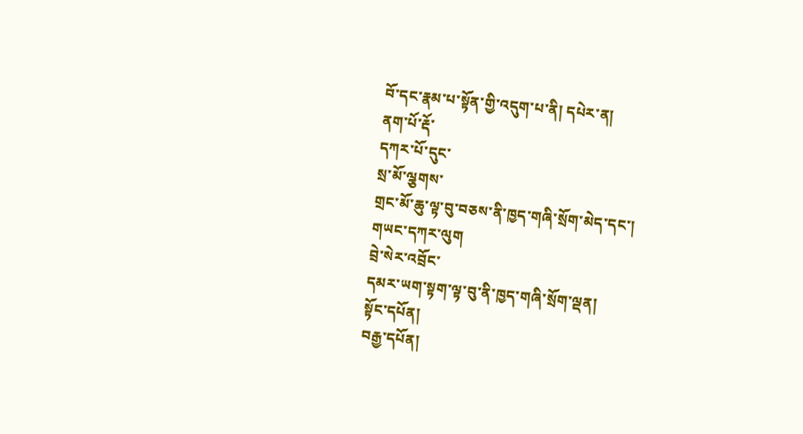བོ་དང་རྣམ་པ་སྟོན་གྱི་འདུག་པ་ནི། དཔེར་ན།
ནག་པོ་རྡོ་
དཀར་པོ་དུང་
སྲ་མོ་ལྕགས་
གྲང་མོ་ཆུ་ལྟ་བུ་བཅས་ནི་ཁྱད་གཞི་སྲོག་མེད་དང་།
གཡང་དཀར་ལུག
བྲེ་སེར་འབྲོང་
དམར་ཡག་སྟག་ལྟ་བུ་ནི་ཁྱད་གཞི་སྲོག་ལྡན།
སྟོང་དཔོན།
བརྒྱ་དཔོན།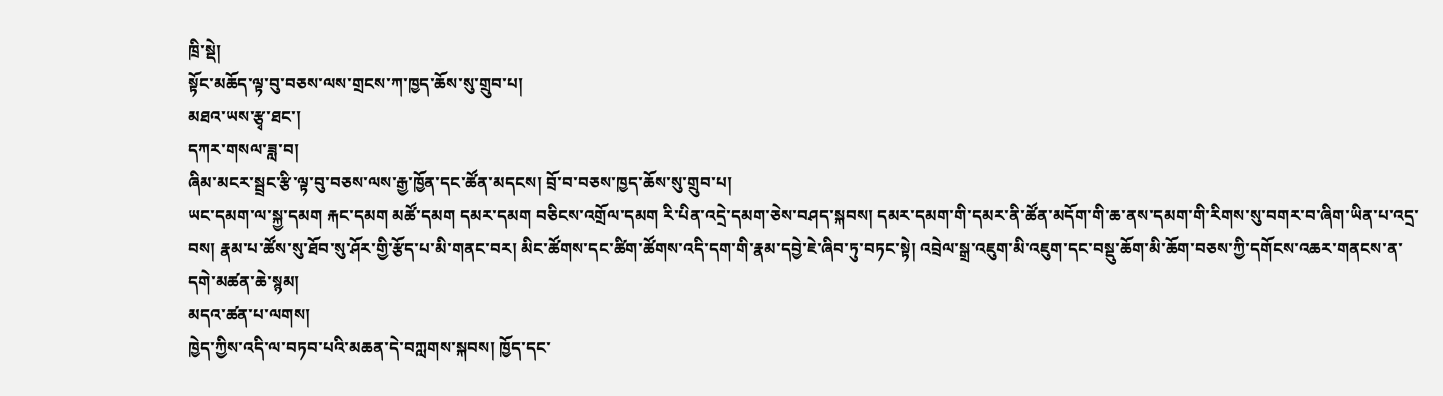ཁྲི་སྡེ།
སྟོང་མཆོད་ལྟ་བུ་བཅས་ལས་གྲངས་ཀ་ཁྱད་ཆོས་སུ་གྲུབ་པ།
མཐའ་ཡས་རྩྭ་ཐང་།
དཀར་གསལ་ཟླ་བ།
ཞིམ་མངར་སྦྲང་རྩི་ལྟ་བུ་བཅས་ལས་རྒྱ་ཁྱོན་དང་ཚོན་མདངས། བྲོ་བ་བཅས་ཁྱད་ཆོས་སུ་གྲུབ་པ།
ཡང་དམག་ལ་སྐྱ་དམག རྐང་དམག མཚོ་དམག དམར་དམག བཅིངས་འགྲོལ་དམག རི་པིན་འདྲེ་དམག་ཅེས་བཤད་སྐབས། དམར་དམག་གི་དམར་ནི་ཚོན་མདོག་གི་ཆ་ནས་དམག་གི་རིགས་སུ་བགར་བ་ཞིག་ཡིན་པ་འདྲ་བས། རྣམ་པ་ཚོས་སུ་ཐོབ་སུ་ཤོར་གྱི་རྩོད་པ་མི་གནང་བར། མིང་ཚོགས་དང་ཚིག་ཚོགས་འདི་དག་གི་རྣམ་དབྱེ་ཇེ་ཞིབ་ཏུ་བཏང་སྟེ། འབྲེལ་སྒྲ་འཇུག་མི་འཇུག་དང་བསྡུ་ཆོག་མི་ཆོག་བཅས་ཀྱི་དགོངས་འཆར་གནངས་ན་དགེ་མཚན་ཆེ་སྙམ།
མདའ་ཚན་པ་ལགས།
ཁྱེད་ཀྱིས་འདི་ལ་བཏབ་པའི་མཆན་དེ་བཀླགས་སྐབས། ཁྱོད་དང་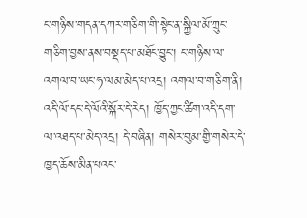ང་གཉིས་གདན་དཀར་གཅིག་གི་སྟེང་ན་སྐྱིལ་མོ་ཀྲུང་གཅིག་བྱས་ནས་བསྡད་པ་མཐོང་བྱུང་། ང་གཉིས་ལ་འགལ་བ་ཡང་ཧ་ལམ་མེད་པ་འདྲ། འགལ་བ་གཅིག་ནི། འདི་ལོ་དང་དེ་ལོའི་སྐོར་དེ་རེད། ཁྱོད་ཀྱང་ཚིག་འདི་དག་ལ་འཐད་པ་མེད་འདྲ། དེ་བཞིན། གསེར་བུམ་གྱི་གསེར་དེ་ཁྱད་ཆོས་མིན་པའང་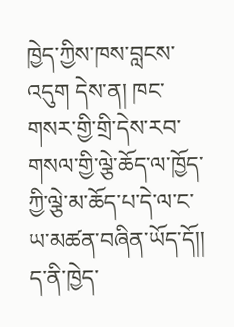ཁྱེད་ཀྱིས་ཁས་བླངས་འདུག དེས་ན། ཁང་གསར་གྱི་གྲི་དེས་རབ་གསལ་གྱི་ལྕེ་ཆོད་ལ་ཁྱོད་ཀྱི་ལྕེ་མ་ཆོད་པ་དེ་ལ་ང་ཡ་མཚན་བཞིན་ཡོད་དོ།།
ད་ནི་ཁྱེད་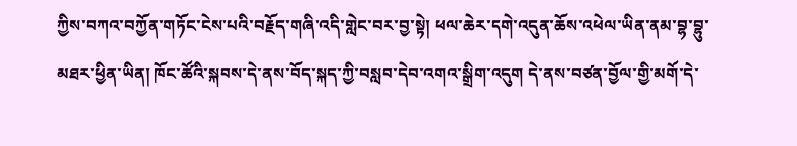ཀྱིས་བཀའ་བཀྱོན་གཏོང་ངེས་པའི་བརྗོད་གཞི་འདི་གླེང་བར་བྱ་སྟེ། ཕལ་ཆེར་དགེ་འདུན་ཆོས་འཕེལ་ཡིན་ནམ་བྷ་བྷུ་མཐར་ཕྱིན་ཡིན། ཁོང་ཚོའི་སྐབས་དེ་ནས་བོད་སྐད་ཀྱི་བསླབ་དེབ་འགའ་སྒྲིག་འདུག དེ་ནས་བཙན་བྱོལ་གྱི་མགོ་དེ་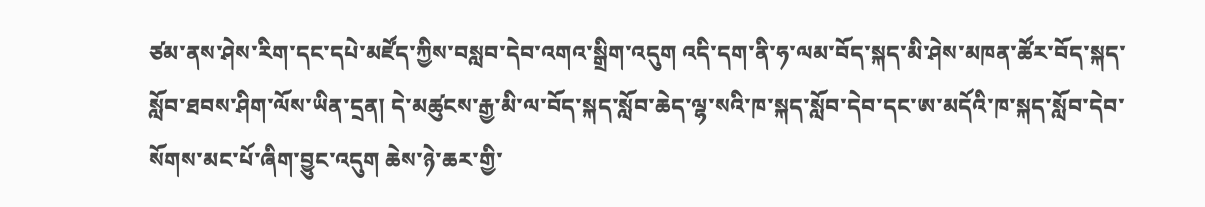ཙམ་ནས་ཤེས་རིག་དང་དཔེ་མཛོད་ཀྱིས་བསླབ་དེབ་འགའ་སྒྲིག་འདུག འདི་དག་ནི་ཧ་ལམ་བོད་སྐད་མི་ཤེས་མཁན་ཚོར་བོད་སྐད་སློབ་ཐབས་ཤིག་ལོས་ཡིན་དྲན། དེ་མཚུངས་རྒྱ་མི་ལ་བོད་སྐད་སློབ་ཆེད་ལྷ་སའི་ཁ་སྐད་སློབ་དེབ་དང་ཨ་མདོའི་ཁ་སྐད་སློབ་དེབ་སོགས་མང་པོ་ཞིག་བྱུང་འདུག ཆེས་ཉེ་ཆར་གྱི་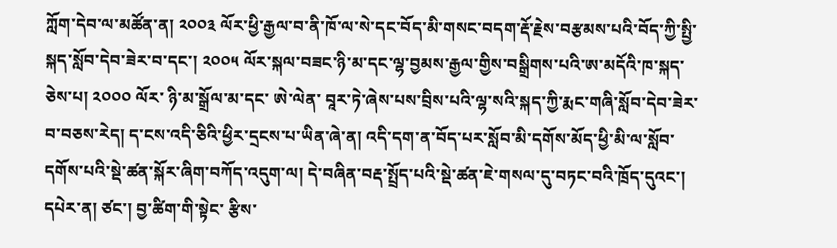ཀློག་དེབ་ལ་མཚོན་ན། ༢༠༠༣ ལོར་ཕྱི་རྒྱལ་བ་ནི་ཁོ་ལ་སེ་དང་བོད་མི་གསང་བདག་རྡོ་རྗེས་བརྩམས་པའི་བོད་ཀྱི་སྤྱི་སྐད་སློབ་དེབ་ཟེར་བ་དང་། ༢༠༠༥ ལོར་སྐལ་བཟང་ཉི་མ་དང་ལྷ་བྱམས་རྒྱལ་གྱིས་བསྒྲིགས་པའི་ཨ་མདོའི་ཁ་སྐད་ཅེས་པ། ༢༠༠༠ ལོར་ ཉི་མ་སྒྲོལ་མ་དང་ ཨེ་ལེན་ བཱར་ཏེ་ཞེས་པས་བྲིས་པའི་ལྷ་སའི་སྐད་ཀྱི་རྨང་གཞི་སློབ་དེབ་ཟེར་བ་བཅས་རེད། ད་ངས་འདི་ཅིའི་ཕྱིར་དྲངས་པ་ཡིན་ཞེ་ན། འདི་དག་ན་བོད་པར་སློབ་མི་དགོས་མོད་ཕྱི་མི་ལ་སློབ་དགོས་པའི་སྡེ་ཚན་སྐོར་ཞིག་བཀོད་འདུག་ལ། དེ་བཞིན་བརྡ་སྤྲོད་པའི་སྡེ་ཚན་ཇེ་གསལ་དུ་བཏང་བའི་ཁྲོད་དུའང་། དཔེར་ན། ཙང་། བྱ་ཚིག་གི་སྟེང་ རྩིས་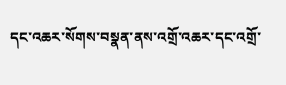དང་འཆར་སོགས་བསྣན་ནས་འགྲོ་འཆར་དང་འགྲོ་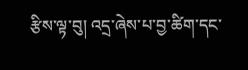རྩིས་ལྟ་བུ། འདྲ་ཞེས་པ་བྱ་ཚིག་དང་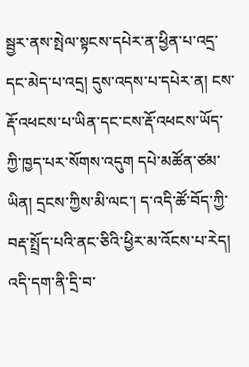སྦྱར་ནས་སྤེལ་སྟངས་དཔེར་ན་ཕྱིན་པ་འདྲ་དང་མེད་པ་འདྲ། དུས་འདས་པ་དཔེར་ན། ངས་རྡོ་འཕངས་པ་ཡིན་དང་ངས་རྡོ་འཕངས་ཡོད་ཀྱི་ཁྱད་པར་སོགས་འདུག དཔེ་མཚོན་ཙམ་ཡིན། དྲངས་ཀྱིས་མི་ལང་། ད་འདི་ཚོ་བོད་ཀྱི་བརྡ་སྤྲོད་པའི་ནང་ཅིའི་ཕྱིར་མ་འོངས་པ་རེད། འདི་དག་ནི་དྲི་བ་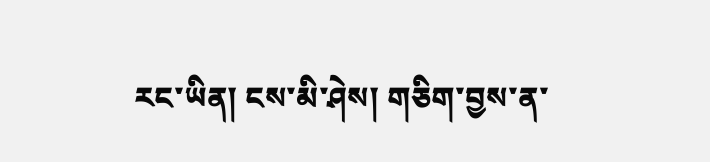རང་ཡིན། ངས་མི་ཤེས། གཅིག་བྱས་ན་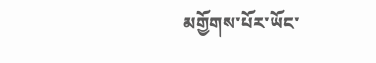མགྱོགས་པོར་ཡོང་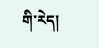གི་རེད།